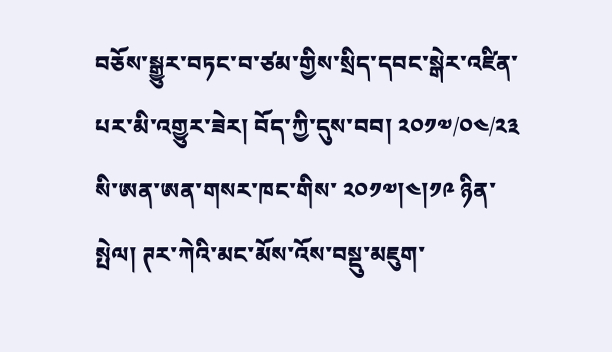བཅོས་སྒྱུར་བཏང་བ་ཙམ་གྱིས་སྲིད་དབང་སྒེར་འཛིན་པར་མི་འགྱུར་ཟེར། བོད་ཀྱི་དུས་བབ། ༢༠༡༧/༠༤/༢༣ སི་ཨན་ཨན་གསར་ཁང་གིས་ ༢༠༡༧།༤།༡༩ ཉིན་སྤེལ། ཊར་ཀེའི་མང་མོས་འོས་བསྡུ་མཇུག་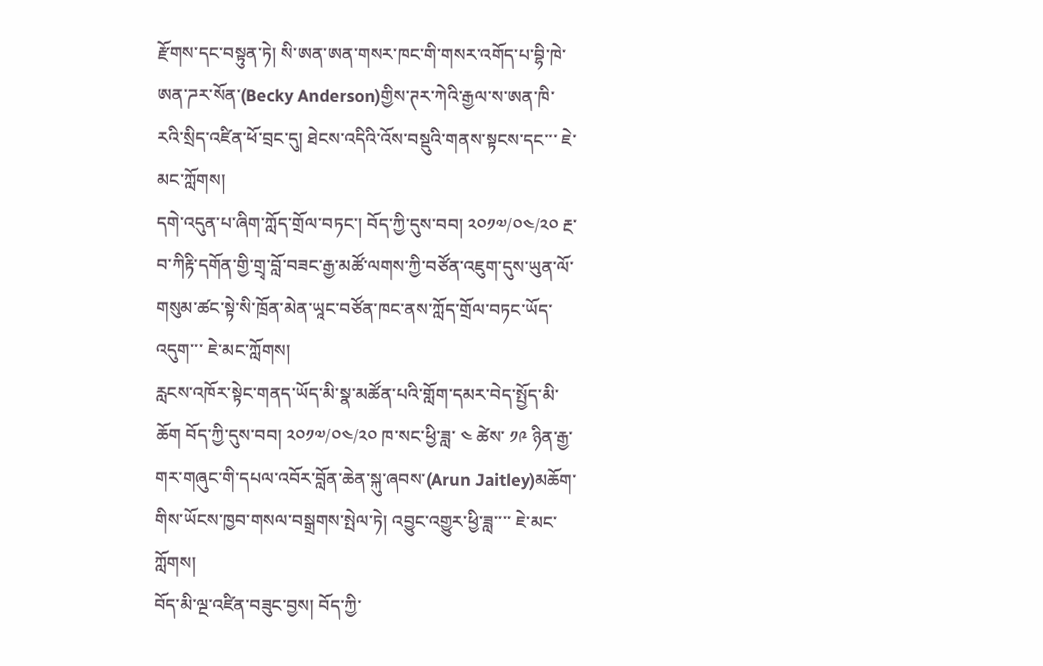རྫོགས་དང་བསྟུན་ཏེ། སི་ཨན་ཨན་གསར་ཁང་གི་གསར་འགོད་པ་བྷི་ཁེ་ཨན་ཌར་སོན་(Becky Anderson)གྱིས་ཊར་ཀེའི་རྒྱལ་ས་ཨན་ཁི་རའི་སྲིད་འཛིན་ཕོ་བྲང་དུ། ཐེངས་འདིའི་འོས་བསྡུའི་གནས་སྟངས་དང་་་ ཇེ་མང་ཀློགས།
དགེ་འདུན་པ་ཞིག་ཀློད་གྲོལ་བཏང་། བོད་ཀྱི་དུས་བབ། ༢༠༡༧/༠༤/༢༠ རྔ་བ་ཀིརྟི་དགོན་གྱི་གྲྭ་བློ་བཟང་རྒྱ་མཚོ་ལགས་ཀྱི་བཙོན་འཇུག་དུས་ཡུན་ལོ་གསུམ་ཚང་སྟེ་སི་ཁྲོན་མེན་ཡཱང་བཙོན་ཁང་ནས་ཀློད་གྲོལ་བཏང་ཡོད་འདུག་་་ ཇེ་མང་ཀློགས།
རླངས་འཁོར་སྟེང་གནད་ཡོད་མི་སྣ་མཚོན་པའི་གློག་དམར་བེད་སྤྱོད་མི་ཆོག བོད་ཀྱི་དུས་བབ། ༢༠༡༧/༠༤/༢༠ ཁ་སང་ཕྱི་ཟླ་ ༤ ཚེས་ ༡༩ ཉིན་རྒྱ་གར་གཞུང་གི་དཔལ་འབོར་བློན་ཆེན་སྐུ་ཞབས་(Arun Jaitley)མཆོག་གིས་ཡོངས་ཁྱབ་གསལ་བསྒྲགས་སྤེལ་ཏེ། འབྱུང་འགྱུར་ཕྱི་ཟླ་་་་ ཇེ་མང་ཀློགས།
བོད་མི་ལྔ་འཛིན་བཟུང་བྱས། བོད་ཀྱི་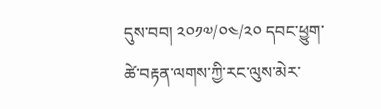དུས་བབ། ༢༠༡༧/༠༤/༢༠ དབང་ཕྱུག་ཚེ་བརྟན་ལགས་ཀྱི་རང་ལུས་མེར་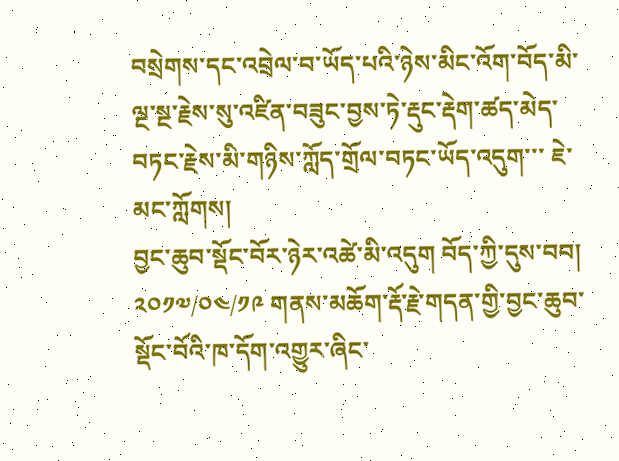བསྲེགས་དང་འབྲེལ་བ་ཡོད་པའི་ཉེས་མིང་འོག་བོད་མི་ལྔ་སྔ་རྗེས་སུ་འཛིན་བཟུང་བྱས་ཏེ་རྡུང་རྡེག་ཚད་མེད་བཏང་རྗེས་མི་གཉིས་ཀློད་གྲོལ་བཏང་ཡོད་འདུག་་་ ཇེ་མང་ཀློགས།
བྱང་ཆུབ་སྡོང་བོར་ཉེར་འཚེ་མི་འདུག བོད་ཀྱི་དུས་བབ། ༢༠༡༧/༠༤/༡༩ གནས་མཆོག་རྡོ་རྗེ་གདན་གྱི་བྱང་ཆུབ་སྡོང་བོའི་ཁ་དོག་འགྱུར་ཞིང་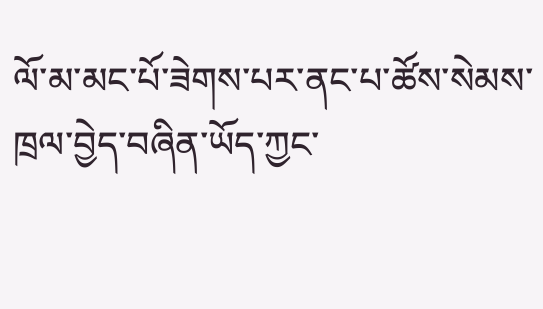ལོ་མ་མང་པོ་ཟེགས་པར་ནང་པ་ཚོས་སེམས་ཁྲལ་བྱེད་བཞིན་ཡོད་ཀྱང་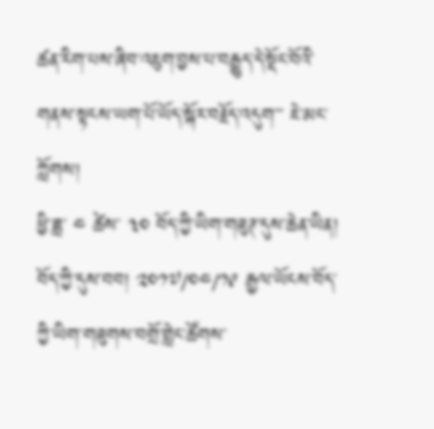ཚན་རིག་པས་ཞིབ་འཇུག་བྱས་པ་བརྒྱུད་དེ་སྡོང་བོའི་གནས་སྟངས་ཡག་པོ་ཡོད་སྐོར་བརྗོད་འདུག་་་ ཇེ་མང་ཀློགས།
ཕྱི་ཟླ་ ༤ ཚེས་ ༣༠ བོད་ཀྱི་ཡིག་གཟུཊ་དུས་ཆེན་ཡིན། བོད་ཀྱི་དུས་བབ། ༢༠༡༧/༠༤/༡༩ རྒྱལ་ཡོངས་བོད་ཀྱི་ཡིག་གཟུགས་བགྲོ་གླེང་ཚོགས་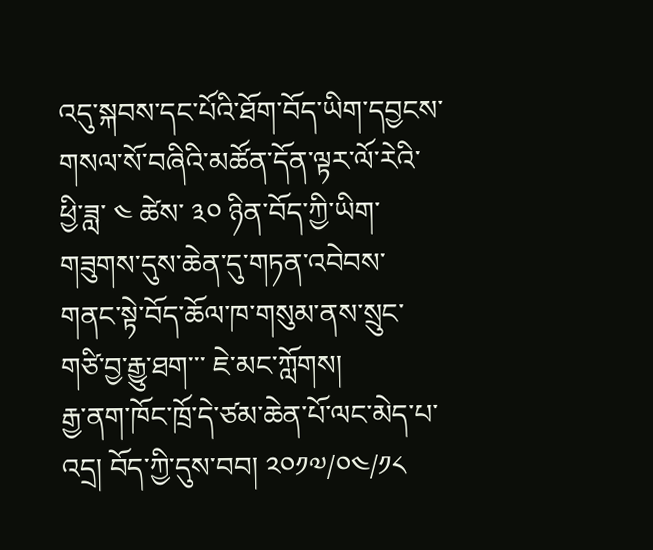འདུ་སྐབས་དང་པོའི་ཐོག་བོད་ཡིག་དབྱངས་གསལ་སོ་བཞིའི་མཚོན་དོན་ལྟར་ལོ་རེའི་ཕྱི་ཟླ་ ༤ ཚེས་ ༣༠ ཉིན་བོད་ཀྱི་ཡིག་གཟུགས་དུས་ཆེན་དུ་གཏན་འབེབས་གནང་སྟེ་བོད་ཆོལ་ཁ་གསུམ་ནས་སྲུང་གཙི་བྱ་རྒྱུ་ཐག་་་ ཇེ་མང་ཀློགས།
རྒྱ་ནག་ཁོང་ཁྲོ་དེ་ཙམ་ཆེན་པོ་ལང་མེད་པ་འདྲ། བོད་ཀྱི་དུས་བབ། ༢༠༡༧/༠༤/༡༨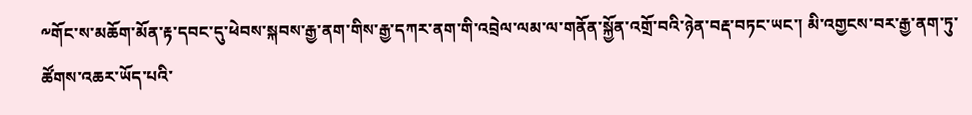༸གོང་ས་མཆོག་མོན་རྟ་དབང་དུ་ཕེབས་སྐབས་རྒྱ་ནག་གིས་རྒྱ་དཀར་ནག་གི་འབྲེལ་ལམ་ལ་གནོན་སྐྱོན་འགྲོ་བའི་ཉེན་བརྡ་བཏང་ཡང་། མི་འགྱངས་བར་རྒྱ་ནག་ཏུ་ཚོགས་འཆར་ཡོད་པའི་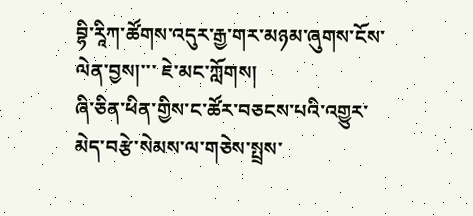བྷི་རཱིཀ་ཚོགས་འདུར་རྒྱ་གར་མཉམ་ཞུགས་ངོས་ལེན་བྱས།་་་ ཇེ་མང་ཀློགས།
ཞི་ཅིན་ཕིན་གྱིས་ང་ཚོར་བཅངས་པའི་འགྱུར་མེད་བརྩེ་སེམས་ལ་གཅེས་སྤྲས་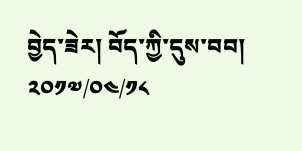བྱེད་ཟེར། བོད་ཀྱི་དུས་བབ། ༢༠༡༧/༠༤/༡༨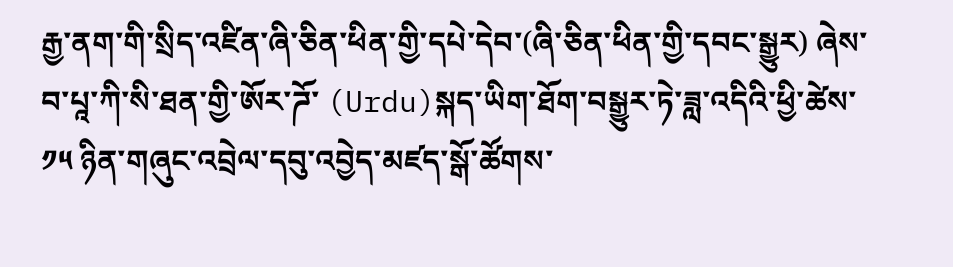རྒྱ་ནག་གི་སྲིད་འཛིན་ཞི་ཅིན་ཕིན་གྱི་དཔེ་དེབ་(ཞི་ཅིན་ཕིན་གྱི་དབང་སྒྱུར) ཞེས་བ་པཱ་ཀི་སི་ཐན་གྱི་ཨོར་ཌོ་ (Urdu)སྐད་ཡིག་ཐོག་བསྒྱུར་ཏེ་ཟླ་འདིའི་ཕྱི་ཚེས་ ༡༥ ཉིན་གཞུང་འབྲེལ་དབུ་འབྱེད་མཛད་སྒོ་ཚོགས་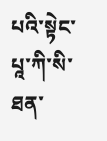པའི་སྟེང་པཱ་ཀི་སི་ཐན་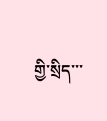གྱི་སྲིད་་་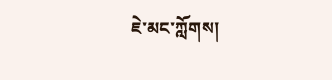ཇེ་མང་ཀློགས།